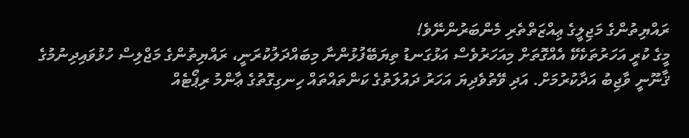ރައްޔިތުންގެ މަޖިލީގެ ޢިއްޒަތްތެރި މެންބަރުންނޭވެ!
މީގެ ކުރީ އަހަރުތަކެކޭ އެއްގޮތަށް މިއަހަރުވެސް އަޅުގަނޑު ތިޔަބޭފުޅުންނާ މިބައްދަލުކުރަނީ، ރައްޔިތުންގެ މަޖްލިސް ހުޅުވައިދިނުމުގެ ޤާނޫނީ ވާޖިބު އަދާކުރުމަށް. އަދި ވޭތުވެދިޔަ އަހަރު ދައުލަތުގެ ކަންތައްތައް ހިނގިގޮތުގެ ޢާންމު ރިޕޯޓެއް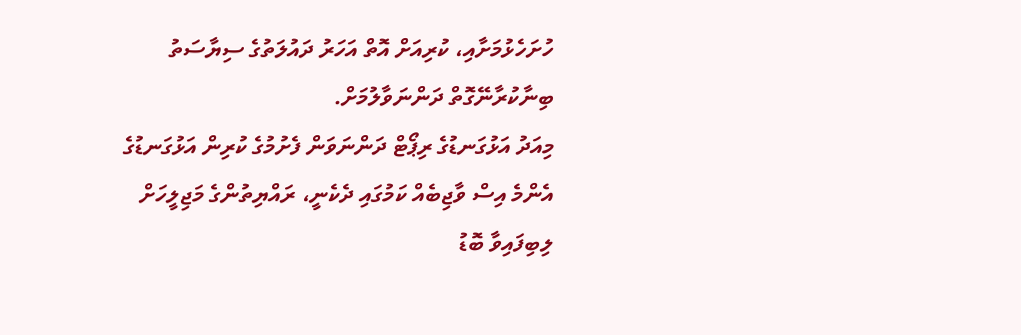ހުށަހެޅުމަށާއި، ކުރިއަށް އޮތް އަހަރު ދައުލަތުގެ ސިޔާސަތު ބިނާކުރާނޭގޮތް ދަންނަވާލުމަށް.
މިއަދު އަޅުގަނޑުގެ ރިޕޯޓް ދަންނަވަން ފެށުމުގެ ކުރިން އަޅުގަނޑުގެ އެންމެ އިސް ވާޖިބެއް ކަމުގައި ދެކެނީ، ރައްޔިތުންގެ މަޖިލީހަށް ލިބިފައިވާ ބޮޑު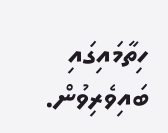ހިތާމައިގައި ބައިވެރިވުން.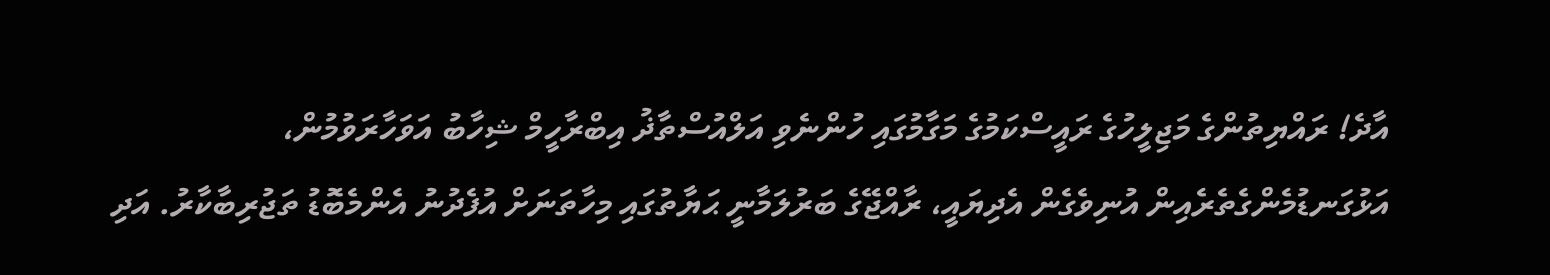އާދެ! ރައްޔިތުންގެ މަޖިލީހުގެ ރައީސްކަމުގެ މަގާމުގައި ހުންނެވި އަލްއުސްތާޛު އިބްރާހީމް ޝިހާބު އަވަހާރަވުމުން، އަޅުގަނޑުމެންގެތެރެއިން އުނިވެގެން އެދިޔައީ، ރާއްޖޭގެ ބަރުލަމާނީ ޙަޔާތުގައި މިހާތަނަށް އުފެދުނު އެންމެބޮޑު ތަޖުރިބާކާރު. އަދި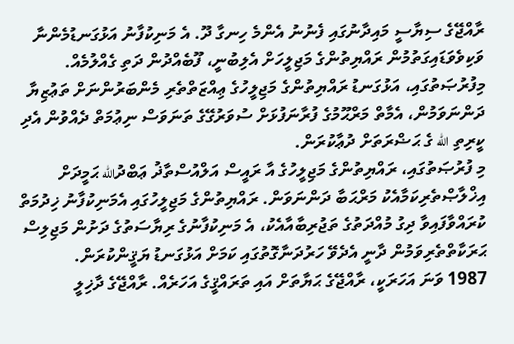ރާއްޖޭގެ ސިޔާސީ މައިދާނުގައި ފެނުނު އެންމެ ހިނގާ ދޫ. އެ މަނިކުފާނު އަޅުގަނޑުމެންނާ ވަކިވެވަޑައިގަތުމުން ރައްޔިތުންގެ މަޖިލީހަށް އެލިބުނީ، ފޫބެއްދުން ދަތި ގެއްލުމެއް. މިފުރުޞަތުގައި، އަޅުގަނޑު ރައްޔިތުންގެ މަޖިލީހުގެ ޢިއްޒަތްތެރި މެންބަރުންނަށް ތަޢުޒިޔާ ދަންނަވަމުން، އެމާތް މަރްޙޫމުގެ ފުރާނަފުޅަށް ސުވަރުގޭގެ ތަނަވަސް ނިޢުމަތް ދެއްވުން އެދި ކީރިތި الله ގެ ޙަޟްރަތަށް ދުޢާކުރަން.
މި ފުރުޞަތުގައި، ރައްޔިތުންގެ މަޖިލީހުގެ އާ ރައީސް އަލްއުސްތާޛު ޢަބްދުالله ޙަމީދަށް އިޚްލާޞްތެރިކަމާއެކު މަރްޙަބާ ދަންނަވަން. ރައްޔިތުންގެ މަޖިލީހުގައި އެމަނިކުފާނު ޚިދުމަތް ކުރައްވާފައިވާ ދިގު މުއްދަތުގެ ތަޖުރިބާއާއެކު، އެ މަނިކުފާނުގެ ރިޔާސަތުގެ ދަށުން މަޖިލިސް ޙަރަކާތްތެރިވަމުން ދާނީ އެދެވޭ ހަރުދަނާގޮތުގައި ކަމަށް އަޅުގަނޑު ޔަޤީންކުރަން.
1987 ވަނަ އަހަރަކީ، ރާއްޖޭގެ ޙަޔާތަށް އައި ތަރައްޤީގެ އަހަރެއް. ރާއްޖޭގެ ދާޚިލީ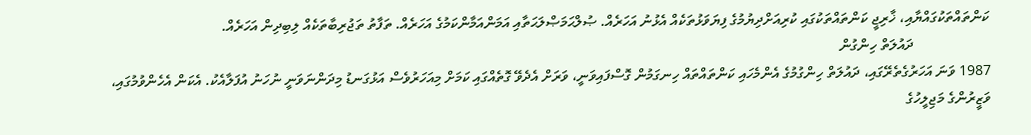ކަންތައްތަކުގައްޔާއި، ޚާރިޖީ ކަންތައްތަކުގައި ކުރިއަށްދިޔުމުގެ ފިޔަވަޅުތަކެއް އެޅުނު އަހަރެއް. ޞުލްޙަމަޞްލަޙަތާއި އަމަންއަމާންކަމުގެ އަހަރެއް. ތަފާތު ތަޖުރިބާތަކެއް ލިބިދިން އަހަރެއް.
                     ދައުލަތް ހިންގުން
1987 ވަނަ އަހަރުގެތެރޭގައި، ދައުލަތް ހިންގުމުގެ އެންމެހައި ކަންތައްތައް ހިނގަމުން ގޮސްފައިވަނީ، ވަރަށް އެދެވޭ ގޮތެއްގައި ކަމަށް މިއަހަރުވެސް އަޅުގަނޑު މިދަންނަވަނީ ނުހަނު އުފަލާއެކު. އެކަން އެހެންވުމުގައި، ވަޒީރުންގެ މަޖިލީހުގެ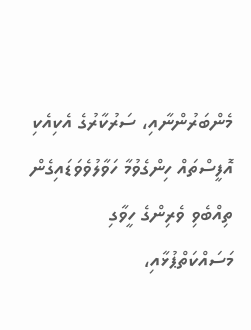މެންބަރުންނާއި، ސަރުކާރުގެ އެކިއެކި އޮފީސްތައް ހިންގެވުމާ ހަވާލުވެވަޑައިގެން ތިއްބެވި ވެރިންގެ ހީވާގި މަސައްކަތްޕުޅާއި،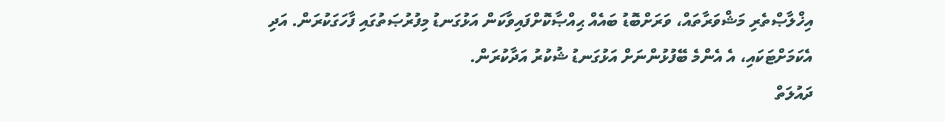އިޚްލާޞްތެރި މަޝްވަރާތައް، ވަރަށްބޮޑު ބައެއް ޙިއްޞާކޮށްފައިވާކަން އަޅުގަނޑު މިފުރުޞަތުގައި ފާހަގަކުރަން. އަދި އެކަމަށްޓަކައި، އެ އެންމެ ބޭފުޅުންނަށް އަޅުގަނޑު ޝުކުރު އަދާކުރަން.
ދައުލަތް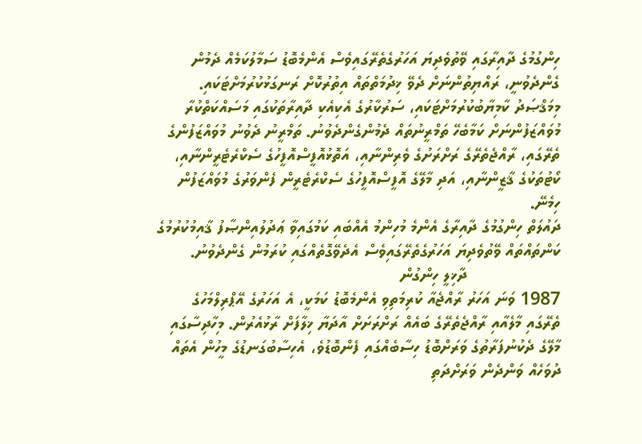ހިންގުމުގެ ދާއިރާގައި ވޭތުވެދިޔަ އަހަރުގެތެރޭގައިވެސް އެންމެބޮޑު ސަމާލުކަމެއް ދެމުން ގެންދެވުނީ، ރައްޔިތުންނަށް ދެވޭ ޚިދުމަތްތައް އިތުރުކޮށް ރަނގަޅުކުރުމަށްޓަކައި. މިމަޤްޞަދު ކާމިޔާބުކުރުމަށްޓަކައި، ސަރުކާރުގެ އެކިއެކި ދާއިރާތަކުގައި މަސައްކަތްކުރާ މުވައްޒަފުންނަށް ކަމާބެހޭ ތަމްރީނުތައް ދެމުންގެންދެވުނު. ތަމްރީނު ދެވުނު މުވައްޒަފުންގެ ތެރޭގައި، ރާއްޖެތެރޭގެ ރަށްރަށުގެ ވެރިންނާއި، އަތޮޅުއޮފީސްއޮފީހުގެ ސެކްރެޓެރީންނާއި، ކޯޓުތަކުގެ ޤާޒީންނާއި، އަދި މާލޭގެ އޮފީސްއޮފީހުގެ ސެކްރެޓެރީން ފެންވަރުގެ މުވައްޒަފުން ހިމެނޭ.
ދައުލަތް ހިންގުމުގެ ދާއިރާގެ އެންމެ މުހިންމު އެއްބައި ކަމުގައިވާ ޢަދުލުއިންޞާފު ޤާއިމުކުރުމުގެ ކަންތައްތައް ވޭތުވެދިޔަ އަހަރުގެތެރޭގައިވެސް އެދެވޭގޮތެއްގައި ކުރަމުން ގެންދެވުނު.
                    ދާޚިލީ ހިންގުން
1987 ވަނަ އަހަރު ރާއްޖެއާ ކުރިމަތިވި އެންމެބޮޑު ކަމަކީ، އެ އަހަރުގެ އޭޕްރިލްމަހުގެ ތެރޭގައި މާލެއާއި ރާއްޖެތެރޭގެ ބައެއް ރަށްރަށަށް އާދަޔާ ޚިލާފަށް ރާޅުއެރުން. މިހާދިސާގައި މާލޭގެ ދެކުނުފަރާތުގެ ވަރަށްބޮޑު ހިސާބެއްގައި ފެންބޮޑުވެ، އެހިސާބުގަނޑުގެ މީހުން އެތައް ދުވަހެއް ވަންދެން ވަރަށްދަތި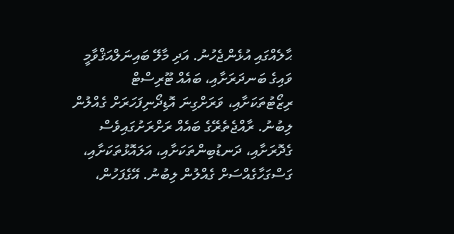ޙާލެއްގައި އުޅެންޖެހުނު. އަދި މާލޭ ބައިނަލްއަޤްވާމީ ވައިގެ ބަނދަރަށާއި، ބައެއް ޓޫރިސްޓް ރިޒޯޓުތަކަށާއި، ވަރަށްގިނަ އޮޑިދޯނިފަހަރަށް ގެއްލުން ލިބުނު. ރާއްޖެތެރޭގެ ބައެއް ރަށްރަށުގައިވެސް ގެދޮރަށާއި، ދަނޑުބިންތަކަށާއި، އަލައޮޅުތަކަށާއި، ގަސްގަހާގެއްސަށް ގެއްލުން ލިބުނު. އޭގެފަހުން،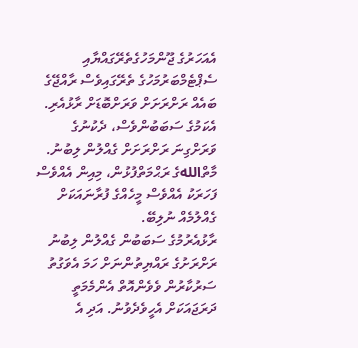އެއަހަރުގެ ޖޫންމަހުގެތެރޭގައްޔާއި ސެޕްޓެމްބަރުމަހުގެ ތެރޭގައިވެސް ރާއްޖޭގެ ބައެއް ރަށްރަށަށް ވަރަށްބޮޑަށް ރާޅުއެރި. އެކަމުގެ ސަބަބުންވެސް، ދެކުނުގެ ވަރަށްގިނަ ރަށްރަށަށް ގެއްލުން ލިބުނު. މާތްاللهގެ ރަޙްމަތްފުޅުން، މިއިން އެއްވެސް ފަހަރަކު އެއްވެސް މީހެއްގެ ފުރާނައަކަށް ގެއްލުމެއް ނުލިބޭ.
ރާޅުއެރުމުގެ ސަބަބުން ގެއްލުން ލިބުނު ރަށްރަށުގެ ރައްޔިތުންނަށް ހަމަ އެވަގުތު ސަރުކާރުން ވެވެންއޮތް އެންމެމަތީ ދަރަޖައަކަށް އެހީވެދެވުނު. އަދި އެ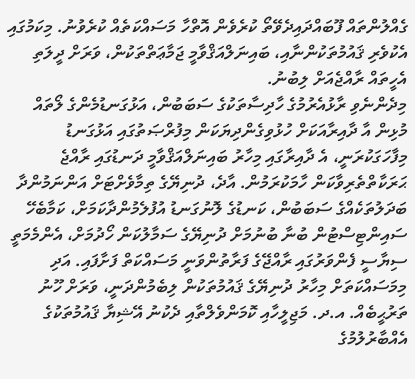ގެއްލުންތައް ފޫބައްދައިދެވޭތޯ ކުރެވެން އޮތްހާ މަސައްކަތެއް ކުރެވުނު. މިކަމުގައި އެކުވެރި ޤައުމުތަކުންނާއި، ބައިނަލްއަޤްވާމީ ޖަމާޢަތްތަކުން، ވަރަށް ދީލަތި އެހީތައް ރާއްޖެއަށް ލިބުނު.
މިދެންނެވި ރާޅުއެރުމުގެ ހާދިސާތަކުގެ ސަބަބުން، އަޅުގަނޑުމެންގެ ލޯތައް މުޅިން އާ ދާއިރާއަކަށް ހުޅުވިގެންދިޔަކަން މިފުރްޞަތުގައި އަޅުގަނޑު މިފާހަގަކުރަނީ، އެ ދާއިރާގައި މިހާރު ބައިނަލްއަޤްވާމީ ދަނޑުގައި ރާއްޖެ ޙަރަކާތްތެރިވާކަން ހާމަކުރަމުން. އާދެ، ދުނިޔޭގެ ތިމާވެށްޓަށް އަންނަމުންދާ ބަދަލުތަކެއްގެ ސަބަބުން، ކަނޑުގެ ލޮނުގަނޑު އުފުލެމުންދާކަމަށް، ކަމާބެހޭ ސައިންޓިސްޓުން ބުނާ ބުނުމަށް ދުނިޔޭގެ ސަމާލުކަން ހޯދުމަށް، އެންމެމަތީ ސިޔާސީ ފެންވަރުގައި ރާއްޖޭގެ ފަރާތުންވަނީ މަސައްކަތް ފަށާފައި. އަދި މިމަސައްކަތަށް މިހާރު ދުނިޔޭގެ ޤައުމުތަކުން ލިބެމުންދަނީ، ވަރަށް ހޫނު ތަރުޙީބެއް. އ.ދ. މަޖިލީހާއި ކޮމަންވެލްތާއި ދެކުނު އޭޝިޔާ ޤައުމުތަކުގެ އެއްބާރުލުމުގެ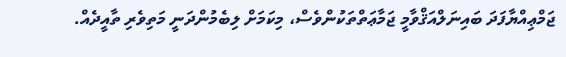ޖަމްޢިއްޔާފަދަ ބައިނަލްއަޤްވާމީ ޖަމާޢަތްތަކުންވެސް، މިކަމަށް ލިބެމުންދަނީ މަތިވެރި ތާއީދެއް.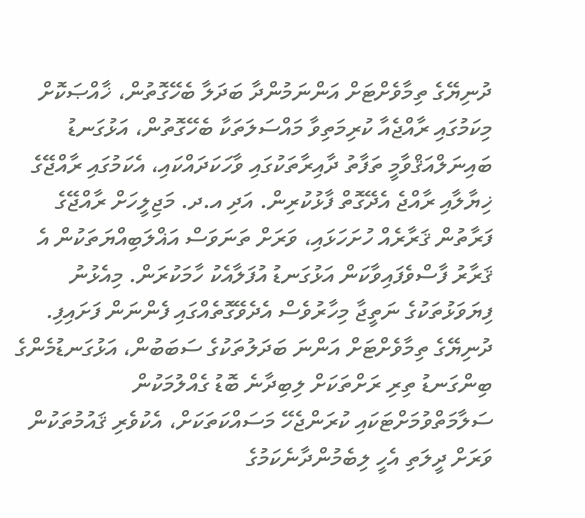ދުނިޔޭގެ ތިމާވެށްޓަށް އަންނަމުންދާ ބަދަލާ ބެހޭގޮތުން، ޚާއްޞަކޮށް މިކަމުގައި ރާއްޖެއާ ކުރިމަތިވާ މައްސަލަތަކާ ބެހޭގޮތުން، އަޅުގަނޑު ބައިނަލްއަޤްވާމީ ތަފާތު ދާއިރާތަކުގައި ވާހަކަދައްކައި، އެކަމުގައި ރާއްޖޭގެ ޚިޔާލާއި ރާއްޖެ އެދޭގޮތް ފާޅުކުރިން. އަދި އ.ދ. މަޖިލީހަށް ރާއްޖޭގެ ފަރާތުން ޤަރާރެއް ހުށަހަޅައި، ވަރަށް ތަނަވަސް އަޣްލަބިއްޔަތަކުން އެ ޤަރާރު ފާސްވެފައިވާކަން އަޅުގަނޑު އުފަލާއެކު ހާމަކުރަން. މިއެޅުނު ފިޔަވަޅުތަކުގެ ނަތީޖާ މިހާރުވެސް އެދެވޭގޮތެއްގައި ފެންނަން ފަށައިފި. ދުނިޔޭގެ ތިމާވެށްޓަށް އަންނަ ބަދަލުތަކުގެ ސަބަބުން، އަޅުގަނޑުމެންގެ ބިންގަނޑު ތިރި ރަށްތަކަށް ލިބިދާނެ ބޮޑު ގެއްލުމަކުން ސަލާމަތްވުމަށްޓަކައި ކުރަންޖެހޭ މަސައްކަތަކަށް، އެކުވެރި ޤައުމުތަކުން ވަރަށް ދީލަތި އެހީ ލިބެމުންދާނެކަމުގެ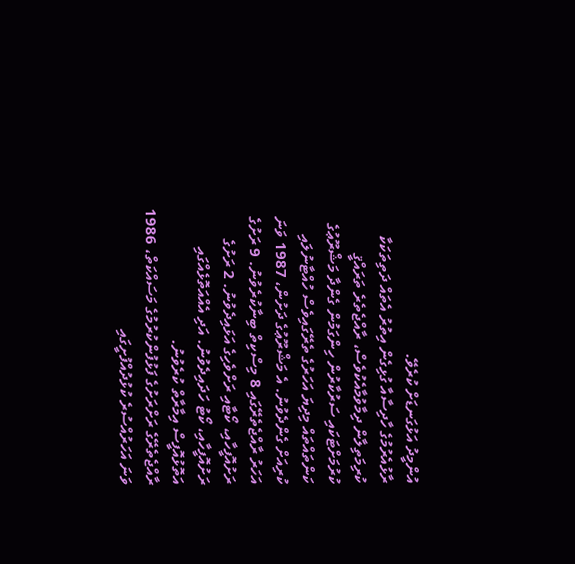އުންމީދު އަޅުގަނޑަށް ކުރެވޭ.
ރާޅުއެރުމުގެ ހާދިސާއާ ގުޅިގެން އިތުރު އެތައް ދަތިތަކަކާ ކުރިމަތިލާން ދިމާވުމާއެކުވެސް، ރާއްޖެތެރެ ތަރައްޤީ ކުރުމަށްޓަކައި ސަރުކާރުން ހިންގަމުން ގެންދާ މަޝްރޫޢުގެ ކަންތައްތައް މިދިޔަ އަހަރުގެ ތެރޭގައިވެސް ހުއްޓާނުލައި ކުރިއަށް ގެންދެވުނު. އެ މަޝްރޫޢުގެ ދަށުން، 1987 ވަނަ އަހަރު ރާއްޖެތެރޭގައި 8 މިސްކިތް ބިނާކުރެވުނު. 9 ރަށުގެ ރަށުއޮފީހާއި، ކޯޓާއި ރަށްވެހިގެ އަޅައިދެވުނު. 2 ރަށުގެ ރަށުއޮފީހާއި، ކޯޓު ހަދައިދެވުނު. އަދި އެއްއަތޮޅެއްގައި އަތޮޅުއޮފީސް އިމާރާތް ކުރެވުނު.
ރާއްޖެތެރޭގެ ރަށްރަށުގެ ފަޅުފުންކުރުމުގެ މަސައްކަތް، 1986 ވަނަ އަހަރުއްސުރެ ކުޅުދުއްފުށީގައި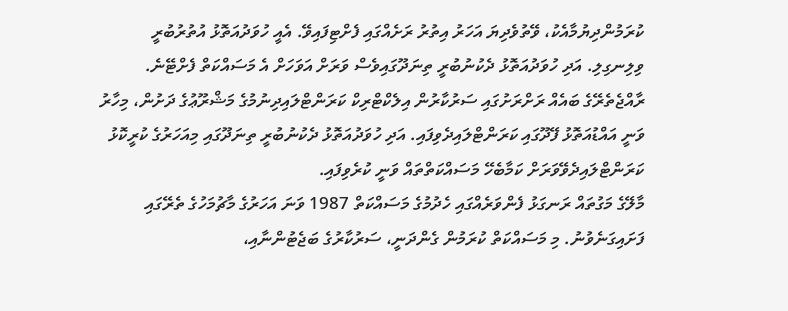ކުރަމުންދިޔުމާއެކު، ވޭތުވެދިޔަ އަހަރު އިތުރު ރަށެއްގައި ފެށްޓިފައިވޭ. އެއީ ހުވަދުއަތޮޅު އުތުރުބުރީ ވިލިނގިލި. އަދި ހުވަދުއަތޮޅު ދެކުނުބުރީ ތިނަދޫގައިވެސް ވަރަށް އަވަހަށް އެ މަސައްކަތް ފެށްޓޭނެ. ރާއްޖެތެރޭގެ ބައެއް ރަށްރަށުގައި ސަރުކާރުން އިލެކްޓްރިކް ކަރަންޓްލައިދިނުމުގެ މަޝްރޫޢުގެ ދަށުން، މިހާރު ވަނީ އައްޑުއަތޮޅު ފޭދޫގައި ކަރަންޓްލައިދެވިފައި. އަދި ހުވަދުއަތޮޅު ދެކުނުބުރީ ތިނަދޫގައި މިއަހަރުގެ ކުރީކޮޅު ކަރަންޓްލައިދެވޭވަރަށް ކަމާބެހޭ މަސައްކަތްތައް ވަނީ ކުރެވިފައި.
މާލޭގެ މަގުތައް ރަނގަޅު ފެންވަރެއްގައި ހެދުމުގެ މަސައްކަތް 1987 ވަނަ އަހަރުގެ މާޗުމަހުގެ ތެރޭގައި ފަށައިގަނެވުނު. މި މަސައްކަތް ކުރަމުން ގެންދަނީ، ސަރުކާރުގެ ބަޖެޓުންނާއި،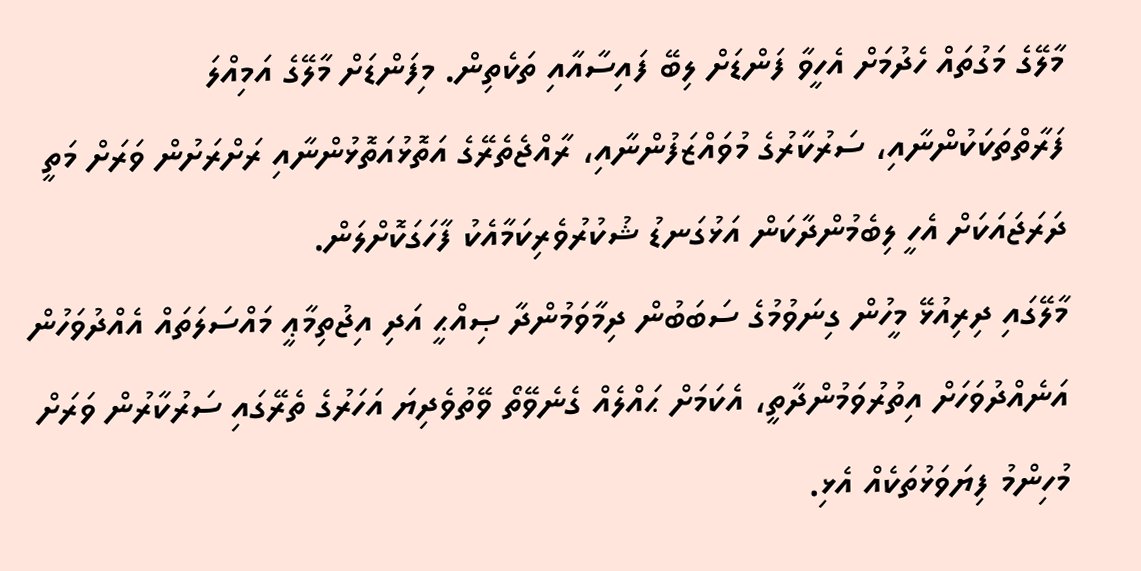މާލޭގެ މަގުތައް ހެދުމަށް އެހީވާ ފަންޑަށް ލިބޭ ފައިސާއާއި ތަކެތިން. މިފަންޑަށް މާލޭގެ އަމިއްލަ ފަރާތްތަކަކުންނާއި، ސަރުކާރުގެ މުވައްޒަފުންނާއި، ރާއްޖެތެރޭގެ އަތޮޅުއަތޮޅުންނާއި ރަށްރަށުން ވަރަށް މަތީ ދަރަޖައަކަށް އެހީ ލިބެމުންދާކަން އަޅުގަނޑު ޝުކުރުވެރިކަމާއެކު ފާހަގަކޮށްލަން.
މާލޭގައި ދިރިއުޅޭ މީހުން ގިނަވުމުގެ ސަބަބުން ދިމާވަމުންދާ ޞިއްޙީ އަދި އިޖުތިމާޢީ މައްސަލަތައް އެއްދުވަހުން އަނެއްދުވަހަށް އިތުރުވަމުންދާތީ، އެކަމަށް ޙައްލެއް ގެނެވޭތޯ ވޭތުވެދިޔަ އަހަރުގެ ތެރޭގައި ސަރުކާރުން ވަރަށް މުހިންމު ފިޔަވަޅުތަކެއް އެޅި.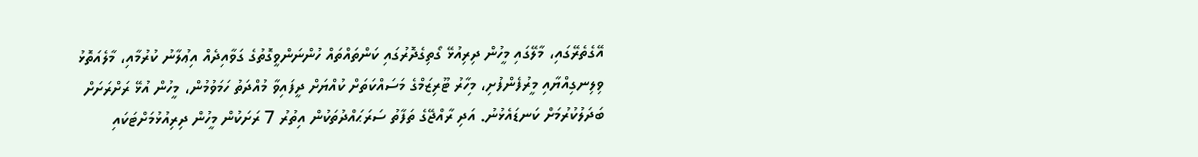އޭގެތެރޭގައި، މާލޭގައި މީހުން ދިރިއުޅޭ ގޯތިގެދޮރުގައި ކަންތައްތައް ހުންނަންވީގޮތުގެ ގަވާއިދެއް އިޢުލާނު ކުރުމާއި، މާލެއަތޮޅު ވިލިނގިއްޔާއި މީރުފެންފުށި، މިހާރު ޓޫރިޒަމްގެ މަސައްކަތަށް ކުއްޔަށް ދީފައިވާ މުއްދަތު ހަމަވުމުން، މީހުން އުޅޭ ރަށްރަށަށް ބަދަލުކުރުމަށް ކަނޑައެޅުނު. އަދި ރާއްޖޭގެ ތަފާތު ސަރަޙައްދުތަކުން އިތުރު 7 ރަށަކުން މީހުން ދިރިއުޅުމަށްޓަކައި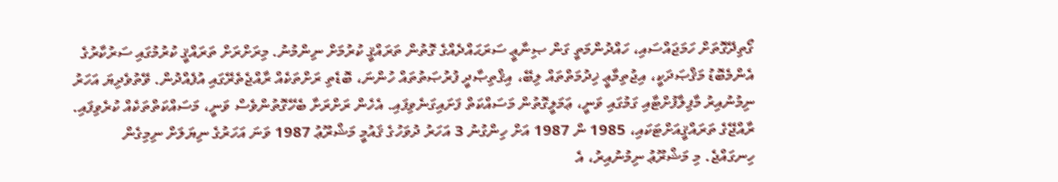ގޯތިދޭގޮތަށް ހަމަޖައްސައި، ހައްދުންމަތީ ގަން ޞިނާޢީ ސަރަޙައްދެއްގެ ގޮތުން ތަރައްޤީ ކުރުމަށް ނިންމުނު. މިރަށްރަށް ތަރައްޤީ ކުރުމުގައި ސަރުކާރުގެ އެންމެބޮޑު މަޤްޞަދަކީ، އިޖުތިމާޢީ ޚިދުމަތްތައް ލިބޭ، އިޤްތިޞާދީ ފުރުޞަތުތައް ހުންނަ، ބޮޑެތި ރަށްތަކެއް ރާއްޖެތެރޭގައި އުފެއްދުން. ވޭތުވެދިޔަ އަހަރު ނިމުނުއިރު މާފިލާފުށްޓާއި ގަމުގައި ވަނީ، ޢަމަލީގޮތުން މަސައްކަތް ފަށައިގަނެވިފައި. އެހެން ރަށްރަށާ ބެހޭގޮތުންވެސް ވަނީ، މަސައްކަތްތަކެއް ކުރެވިފައި.
ރާއްޖޭގެ ތަރައްޤީއަށްޓަކައި، 1985 ން 1987 އަށް ހިންގުނު 3 އަހަރު ދުވަހުގެ ޤައުމީ މަޝްރޫޢު 1987 ވަނަ އަހަރުގެ ނިޔަލަށް ނިމިގެން ހިނގައްޖެ. މި މަޝްރޫޢު ނިމުނުއިރު، އެ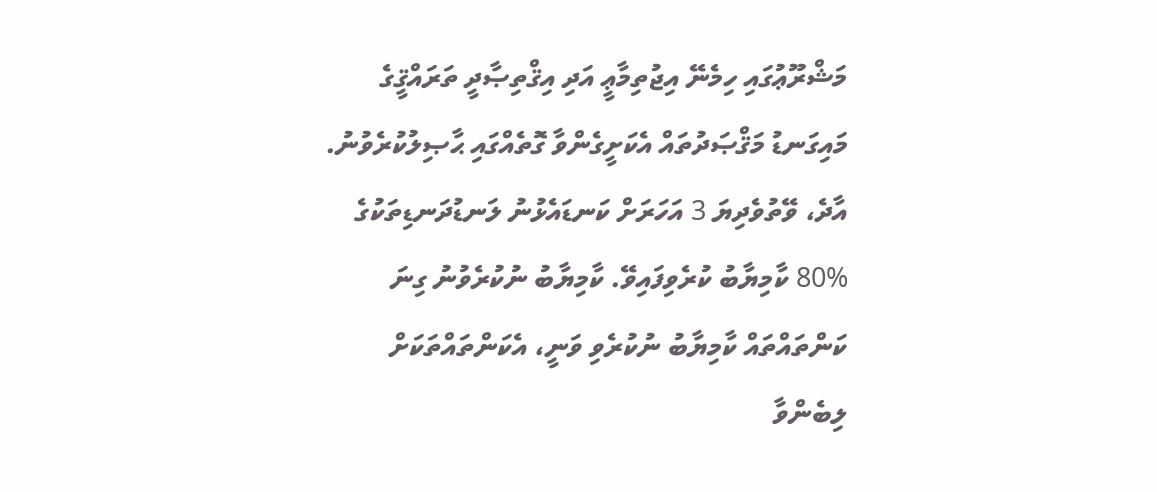މަޝްރޫޢުގައި ހިމެނޭ އިޖުތިމާޢީ އަދި އިޤްތިޞާދީ ތަރައްޤީގެ މައިގަނޑު މަޤްޞަދުތައް އެކަށީގެންވާ ގޮތެއްގައި ޙާޞިލުކުރެވުނު. އާދެ، ވޭތުވެދިޔަ 3 އަހަރަށް ކަނޑައެޅުނު ލަނޑުދަނޑިތަކުގެ %80 ކާމިޔާބު ކުރެވިފައިވޭ. ކާމިޔާބު ނުކުރެވުނު ގިނަ ކަންތައްތައް ކާމިޔާބު ނުކުރެވި ވަނީ، އެކަންތައްތަކަށް ލިބެންވާ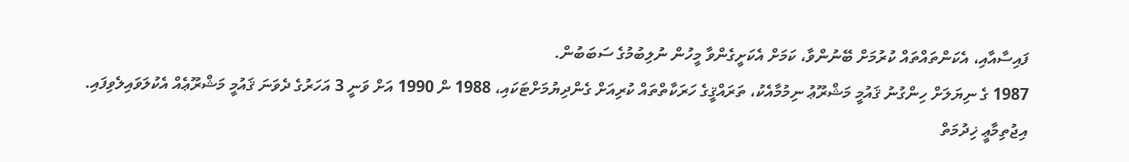ފައިސާއާއި، އެކަންތައްތައް ކުރުމަށް ބޭނުންވާ، ކަމަށް އެކަށީގެންވާ މީހުން ނުލިބުމުގެ ސަބަބުން.
1987 ގެ ނިޔަލަށް ހިންގުނު ޤައުމީ މަޝްރޫޢު ނިމުމާއެކު، ތަރައްޤީގެ ހަރަކާތްތައް ކުރިއަށް ގެންދިޔުމަށްޓަކައި، 1988 ން 1990 އަށް ވަނީ 3 އަހަރުގެ ދެވަނަ ޤައުމީ މަޝްރޫޢެއް އެކުލަވައިލެވިފައި.
އިޖުތިމާޢީ ޚިދުމަތް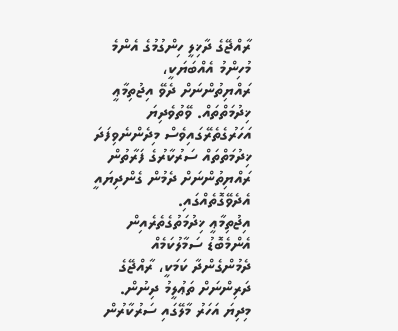ރާއްޖޭގެ ދާޚިލީ ހިންގުމުގެ އެންމެ މުހިންމު އެއްބަޔަކީ، ރައްޔިތުންނަށް ދެވޭ އިޖުތިމާޢީ ޚިދުމަތްތައް. ވޭތުވެދިޔަ އަހަރުގެތެރޭގައިވެސް މިދެންނެވިފަދަ ޚިދުމަތްތައް ސަރުކާރުގެ ފަރާތުން ރައްޔިތުންނަށް ދެމުން ގެންދިޔައީ އެދެވޭގޮތެއްގައި.
އިޖުތިމާޢީ ޚިދުމަތުގެތެރެއިން އެންމެބޮޑު ސަމާލުކަމެއް ދެމުންގެންދާ ކަމަކީ، ރާއްޖޭގެ ދަރިންނަށް ތަޢުލީމު ދިނުން. މިދިޔަ އަހަރު މާލޭގައި ސަރުކާރުން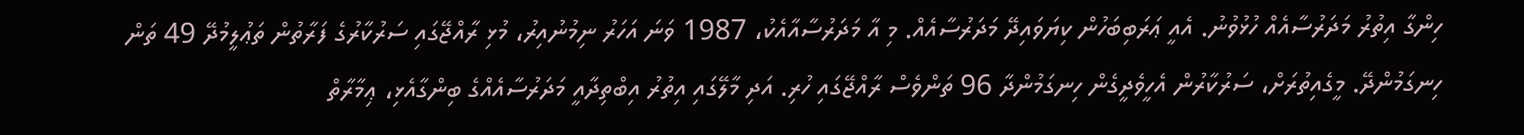ހިންގާ އިތުރު މަދަރުސާއެއް ހުޅުވުނު. އެއީ ޢަރަބިބަހުން ކިޔަވައިދޭ މަދަރުސާއެއް. މި އާ މަދަރުސާއާއެކު، 1987 ވަނަ އަހަރު ނިމުނުއިރު، މުޅި ރާއްޖޭގައި ސަރުކާރުގެ ފަރާތުން ތަޢުލީމުދޭ 49 ތަން ހިނގަމުންދޭ. މީގެއިތުރަށް، ސަރުކާރުން އެހީވެދީގެން ހިނގަމުންދާ 96 ތަންވެސް ރާއްޖޭގައި ހުރި. އަދި މާލޭގައި އިތުރު އިބްތިދާއީ މަދަރުސާއެއްގެ ބިންގާއެޅި، ޢިމާރާތް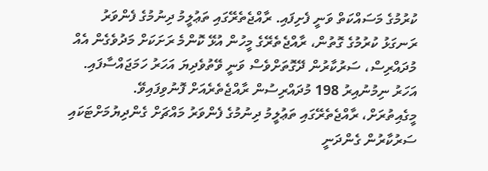ކުރުމުގެ މަސައްކަތް ވަނީ ފެށިފައި. ރާއްޖެތެރޭގައި ތަޢުލީމު ދިނުމުގެ ފެންވަރު ރަނގަޅު ކުރުމުގެ ގޮތުން، ރާއްޖެތެރޭގެ މީހުން އުޅޭ ކޮންމެ ރަށަކަށް މަދުވެގެން އެއް މުދައްރިސް، ސަރުކާރުން ދޭގޮތަށްވެސް ވަނީ ވޭތުވެދިޔަ އަހަރު ހަމަޖައްސާފައި. އަހަރު ނިމުނުއިރު 198 މުދައްރިސުން ރާއްޖެތެރެއަށް ފޮނުވިފައިވޭ.
މީގެއިތުރަށް، ރާއްޖެތެރޭގައި ތަޢުލީމު ދިނުމުގެ ފެންވަރު މައްޗަށް ގެންދިޔުމަށްޓަކައި ސަރުކާރުން ގެންދަނީ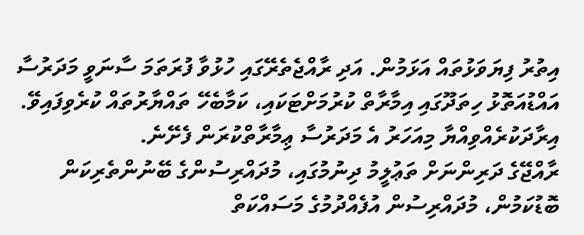އިތުރު ފިޔަވަޅުތައް އަޅަމުން. އަދި ރާއްޖެތެރޭގައި ހުޅުވާ ފުރަތަމަ ސާނަވީ މަދަރުސާ އައްޑުއަތޮޅު ހިތަދޫގައި އިމާރާތް ކުރުމަށްޓަކައި، ކަމާބެހޭ ތައްޔާރުތައް ކުރެވިފައިވޭ. އިރާދަކުރެއްވިއްޔާ މިއަހަރު އެ މަދަރުސާ ޢިމާރާތްކުރަން ފެށޭނެ.
ރާއްޖޭގެ ދަރިންނަށް ތަޢުލީމު ދިނުމުގައި، މުދައްރިސުންގެ ބޭނުންތެރިކަން ބޮޑުކަމުން، މުދައްރިސުން އުފެއްދުމުގެ މަސައްކަތް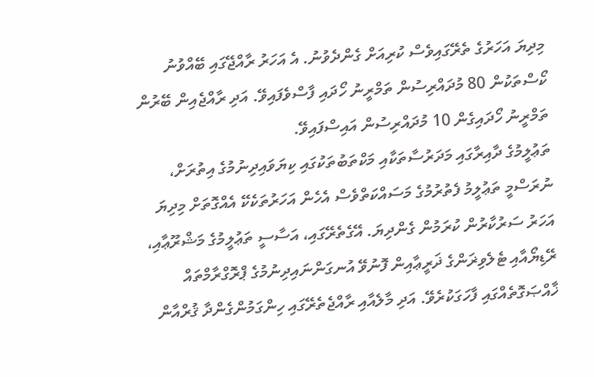މިދިޔަ އަހަރުގެ ތެރޭގައިވެސް ކުރިއަށް ގެންދެވުނު. އެ އަހަރު ރާއްޖޭގައި ބޭއްވުނު ކޯސްތަކުން 80 މުދައްރިސުން ތަމްރީނު ހޯދައި ފާސްވެފައިވޭ. އަދި ރާއްޖެއިން ބޭރުން ތަމްރީނު ހޯދައިގެން 10 މުދައްރިސުން އައިސްފައިވޭ.
ތަޢުލީމުގެ ދާއިރާގައި މަދަރުސާތަކާއި މަކްތަބުތަކުގައި ކިޔަވައިދިނުމުގެ އިތުރަށް، ނުރަސްމީ ތަޢުލީމު ފެތުރުމުގެ މަސައްކަތްވެސް އެހެން އަހަރުތަކެކޭ އެއްގޮތަށް މިދިޔަ އަހަރު ސަރުކާރުން ކުރަމުން ގެންދިޔަ. އޭގެތެރޭގައި، އަސާސީ ތަޢުލީމުގެ މަޝްރޫޢާއި، ރޭޑިޔޯއާއި ޓެލެވިޜަންގެ ޛަރީޢާއިން ފޮނުވޭ އުނގަންނައިދިނުމުގެ ޕްރޮގްރާމްތައް ޚާއްޞަގޮތެއްގައި ފާހަގަކުރެވޭ. އަދި މާލެއާއި ރާއްޖެތެރޭގައި ހިންގަމުންގެންދާ ޤުރްއާން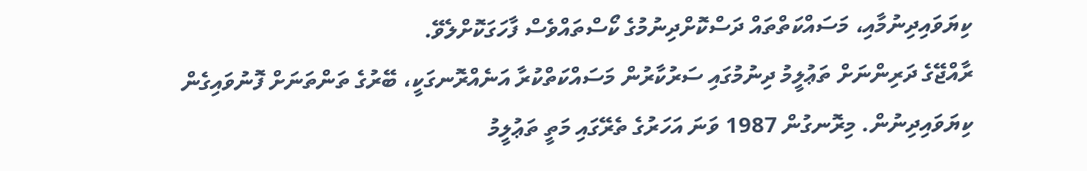ކިޔަވައިދިނުމާއި، މަސައްކަތްތައް ދަސްކޮށްދިނުމުގެ ކޯސްތައްވެސް ފާހަގަކޮށްލެވޭ.
ރާއްޖޭގެ ދަރިންނަށް ތަޢުލީމު ދިނުމުގައި ސަރުކާރުން މަސައްކަތްކުރާ އަނެއްރޮނގަކީ، ބޭރުގެ ތަންތަނަށް ފޮނުވައިގެން ކިޔަވައިދިނުން. މިރޮނގުން 1987 ވަނަ އަހަރުގެ ތެރޭގައި މަތީ ތަޢުލީމު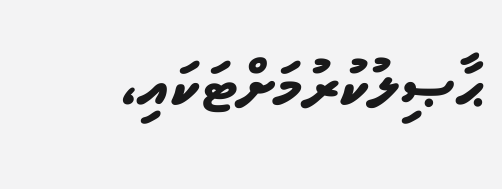ޙާޞިލުކުރުމަށްޓަކައި،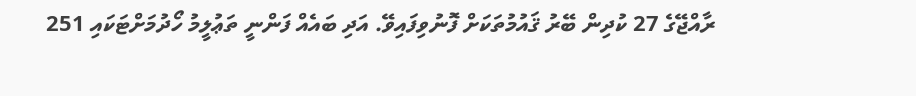ރާއްޖޭގެ 27 ކުދިން ބޭރު ޤައުމުތަކަށް ފޮނުވިފައިވޭ. އަދި ބައެއް ފަންނީ ތަޢުލީމު ހޯދުމަށްޓަކައި 251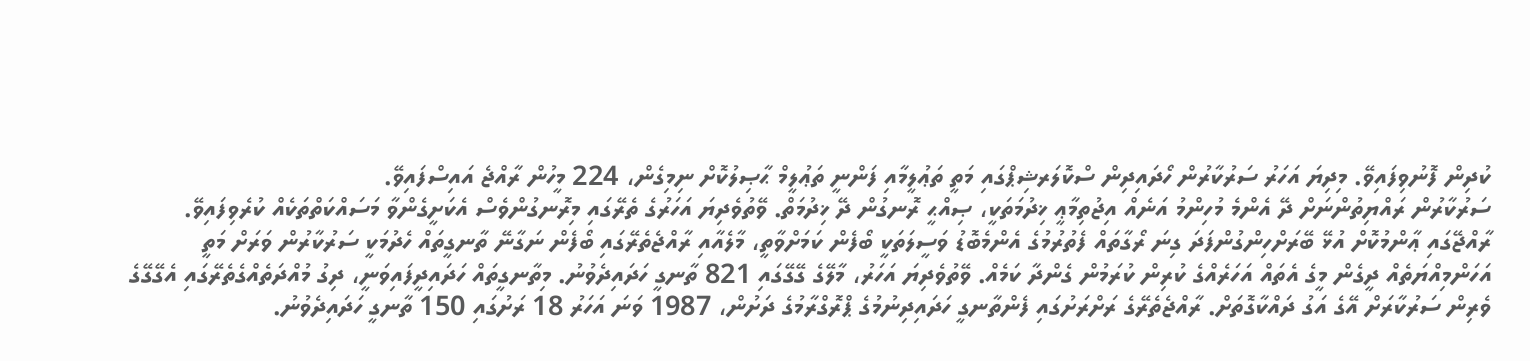ކުދިން ފޮނުވިފައިވޭ. މިދިޔަ އަހަރު ސަރުކާރުން ހޯދައިދިން ސްކޮލަރޝިޕްގައި މަތީ ތަޢުލީމާއި ފަންނީ ތަޢުލީމް ޙާޞިލުކޮށް ނިމިގެން، 224 މީހުން ރާއްޖެ އައިސްފައިވޭ.
ސަރުކާރުން ރައްޔިތުންނަށް ދޭ އެންމެ މުހިންމު އަނެއް އިޖުތިމާޢީ ޚިދުމަތަކީ، ޞިއްޙީ ރޮނގުން ދޭ ޚިދުމަތް. ވޭތުވެދިޔަ އަހަރުގެ ތެރޭގައި މިރޮނގުންވެސް އެކަށީގެންވާ މަސައްކަތްތަކެއް ކުރެވިފައިވޭ.
ރާއްޖޭގައި ޢާންމުކޮށް އުޅޭ ބޭރަށްހިންގުންފަދަ ގިނަ ރޯގާތައް ފެތުރުމުގެ އެންމެބޮޑު ވަސީލަތަކީ ބޯފެން ކަމަށްވާތީ، މާލެއާއި ރާއްޖެތެރޭގައި ބޯފެން ނަގާނޭ ތާނގީތައް ހެދުމަކީ ސަރުކާރުން ވަރަށް މަތީ އަހަންމިއްޔަތެއް ދީގެން މީގެ އެތައް އަހަރެއްގެ ކުރިން ކުރަމުން ގެންދާ ކަމެއް. ވޭތުވެދިޔަ އަހަރު، މާލޭގެ ގޭގޭގައި 821 ތާނގީ ހަދައިދެވުނު. މިތާނގީތައް ހަދައިދީފައިވަނީ، ދިގު މުއްދަތެއްގެތެރޭގައި އެގޭގޭގެ ވެރިން ސަރުކާރަށް އޭގެ އަގު ދައްކާގޮތަށް. ރާއްޖެތެރޭގެ ރަށްރަށުގައި ފެންތާނގީ ހަދައިދިނުމުގެ ޕްރޮގްރާމުގެ ދަށުން، 1987 ވަނަ އަހަރު 18 ރަށުގައި 150 ތާނގީ ހަދައިދެވުނު.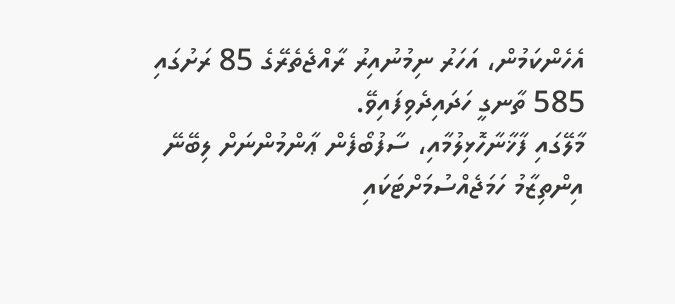އެހެންކަމުން، އަހަރު ނިމުނުއިރު ރާއްޖެތެރޭގެ 85 ރަށުގައި 585 ތާނގީ ހަދައިދެވިފައިވޭ.
މާލޭގައި ފާޚާނާހޮޅިލުމާއި، ސާފުބޯފެން ޢާންމުންނަށް ލިބޭނޭ އިންތިޒާމު ހަމަޖެއްސުމަށްޓަކައި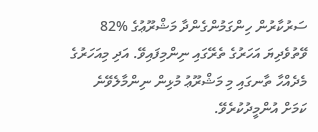ސަރުކާރުން ހިންގަމުންގެންދާ މަޝްރޫޢުގެ %82 ވޭތުވެދިޔަ އަހަރުގެ ތެރޭގައި ނިންމިފައިވޭ. އަދި މިއަހަރުގެ މެދެއްހާ ތާނގައި މި މަޝްރޫޢު މުޅިން ނިންމާލެވޭނެ ކަމަށް އުންމީދުކުރެވޭ.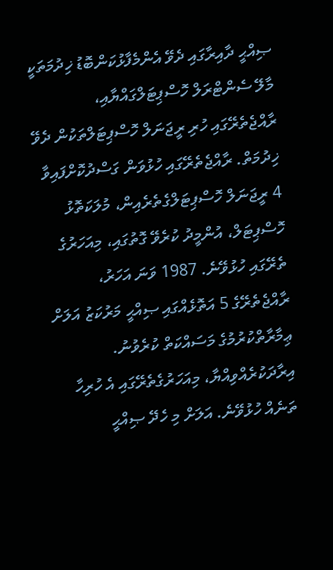ޞިއްޙީ ދާއިރާގައި ދެވޭ އެންމެފާޅުކަންބޮޑު ޚިދުމަތަކީ މާލޭ ސެންޓްރަލް ހޮސްޕިޓަލްގައްޔާއި، ރާއްޖެތެރޭގައި ހުރި ރީޖަނަލް ހޮސްޕިޓަލްތަކުން ދެވޭ ޚިދުމަތް. ރާއްޖެތެރޭގައި ހުޅުވަން ގަސްދުކޮށްފައިވާ 4 ރީޖަނަލް ހޮސްޕިޓަލްގެތެރެއިން، މުލަކަތޮޅު ހޮސްޕިޓަލް، އުންމީދު ކުރެވޭ ގޮތުގައި، މިއަހަރުގެ ތެރޭގައި ހުޅުވޭނެ. 1987 ވަނަ އަހަރު، ރާއްޖެތެރޭގެ 5 އަތޮޅެއްގައި ޞިއްޙީ މަރުކަޒު އަލަށް ޢިމާރާތްކުރުމުގެ މަސައްކަތް ކުރެވުނު. އިރާދަކުރެއްވިއްޔާ، މިއަހަރުގެތެރޭގައި އެ ހުރިހާ ތަނެއް ހުޅުވޭނެ. އަލަށް މި ހެދޭ ޞިއްޙީ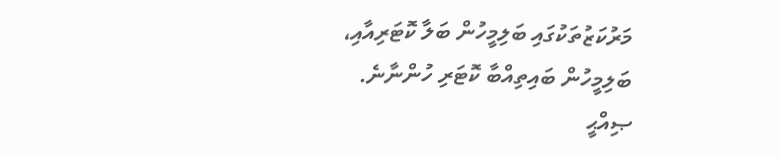މަރުކަޒުތަކުގައި ބަލިމީހުން ބަލާ ކޮޓަރިއާއި، ބަލިމީހުން ބައިތިއްބާ ކޮޓަރި ހުންނާނެ.
ޞިއްޙީ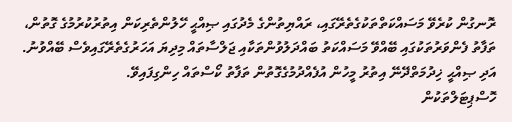ރޮނގުން ކުރެވޭ މަސައްކަތްތަކުގެތެރޭގައި، ރައްޔިތުންގެ މެދުގައި ޞިއްޙީ ހޭލުންތެރިކަން އިތުރުކުރުމުގެ ގޮތުން، ތަފާތު ފެންވަރުތަކުގައި ބޭއްވޭ މަސައްކަތު ބައްދަލުވުންތަކާއި ޖަލްސާތައް މިދިޔަ އަހަރުގެތެރޭގައިވެސް ބޭއްވުނު. އަދި ޞިއްޙީ ޚިދުމަތްދޭނޭ އިތުރު މީހުން އުފެއްދުމުގެގޮތުން ތަފާތު ކޯސްތައް ހިންގިފައިވޭ.
ހޮސްޕިޓަލްތަކުން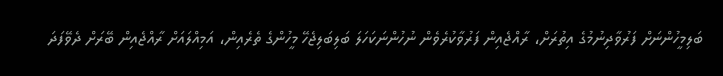ބަލިމީހުންނަށް ފަރުވާދިނުމުގެ އިތުރަށް، ރާއްޖެއިން ފަރުވާކުރެވެން ނުހުންނަކަހަލަ ބަލިބަލިޖެހޭ މީހުންގެ ތެރެއިން، އަމިއްލައަށް ރާއްޖެއިން ބޭރަށް ދެވޭފަދަ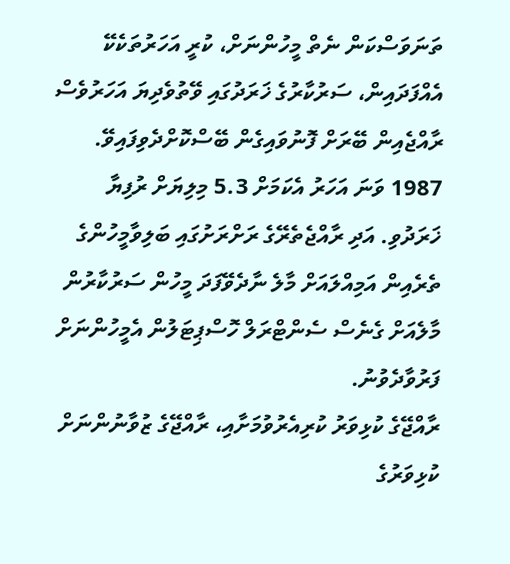ތަނަވަސްކަން ނެތް މީހުންނަށް، ކުރީ އަހަރުތަކެކޭ އެއްފަދައިން، ސަރުކާރުގެ ޚަރަދުގައި ވޭތުވެދިޔަ އަހަރުވެސް ރާއްޖެއިން ބޭރަށް ފޮނުވައިގެން ބޭސްކޮށްދެވިފައިވޭ. 1987 ވަނަ އަހަރު އެކަމަށް 5.3 މިލިޔަށް ރުފިޔާ ޚަރަދުވި. އަދި ރާއްޖެތެރޭގެ ރަށްރަށުގައި ބަލިވާމީހުންގެ ތެރެއިން އަމިއްލައަށް މާލެ ނާދެވޭފަދަ މީހުން ސަރުކާރުން މާލެއަށް ގެނެސް ސެންޓްރަލް ހޮސްޕިޓަލުން އެމީހުންނަށް ފަރުވާދެވުނު.
ރާއްޖޭގެ ކުޅިވަރު ކުރިއެރުވުމަށާއި، ރާއްޖޭގެ ޒުވާނުންނަށް ކުޅިވަރުގެ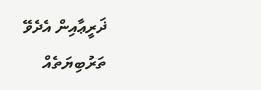ޛަރީޢާއިން އެދެވޭ ތަރުބިޔަތެއް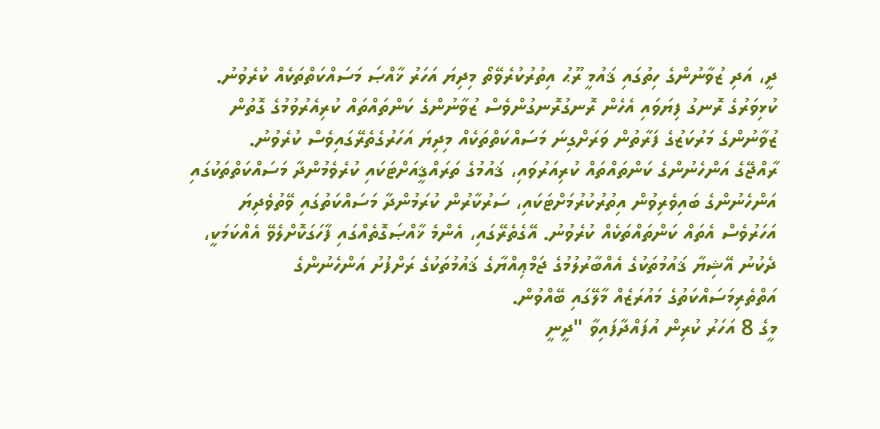ދީ، އަދި ޒުވާނުންގެ ހިތުގައި ޤައުމީ ރޫޙު އިތުރުކުރެވޭތޯ މިދިޔަ އަހަރު ޚާއްޞަ މަސައްކަތްތަކެއް ކުރެވުނު.
ކުޅިވަރުގެ ރޮނގު ފިޔަވައި އެހެން ރޮނގުރޮނގުންވެސް ޒުވާނުންގެ ކަންތައްތައް ކުރިއެރުވުމުގެ ގޮތުން ޒުވާނުންގެ މަރުކަޒުގެ ފަރާތުން ވަރަށްގިނަ މަސައްކަތްތަކެއް މިދިޔަ އަހަރުގެތެރޭގައިވެސް ކުރެވުނު.
ރާއްޖޭގެ އަންހެނުންގެ ކަންތައްތައް ކުރިއަރުވައި، ޤައުމުގެ ތަރައްޤީއަށްޓަކައި ކުރެވެމުންދާ މަސައްކަތްތަކުގައި އަންހެނުންގެ ބައިވެރިވުން އިތުރުކުރުމަށްޓަކައި، ސަރުކާރުން ކުރަމުންދާ މަސައްކަތުގައި ވޭތުވެދިޔަ އަހަރުވެސް އެތައް ކަންތައްތަކެއް ކުރެވުނު. އޭގެތެރޭގައި، އެންމެ ޚާއްޞަގޮތެއްގައި ފާހަގަކޮށްލެވޭ އެއްކަމަކީ، ދެކުނު އޭޝިޔާ ޤައުމުތަކުގެ އެއްބާރުލުމުގެ ޖަމްޢިއްޔާގެ ޤައުމުތަކުގެ ރަށްފުށު އަންހެނުންގެ އަތްތެރިމަސައްކަތުގެ މައުރަޒެއް މާލޭގައި ބޭއްވުން.
މީގެ 8 އަހަރު ކުރިން އުފައްދާފައިވާ "ދީނީ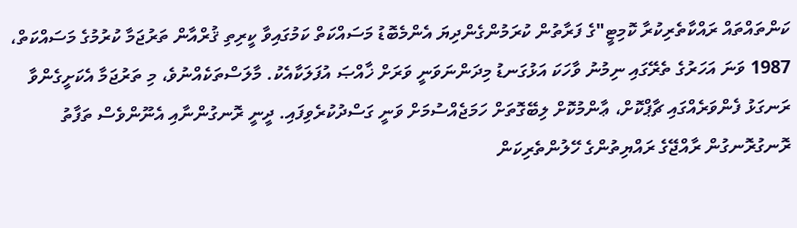ކަންތައްތައް ރައްކާތެރިކުރާ ކޮމިޓީ"ގެ ފަރާތުން ކުރަމުންގެންދިޔަ އެންމެބޮޑު މަސައްކަތް ކަމުގައިވާ ކީރިތި ޤުރްއާން ތަރުޖަމާ ކުރުމުގެ މަސައްކަތް، 1987 ވަނަ އަހަރުގެ ތެރޭގައި ނިމުނު ވާހަކަ އަޅުގަނޑު މިދަންނަވަނީ ވަރަށް ޚާއްޞަ އުފަލަކާއެކު. މާލަސްތަކެއްނުވެ، މި ތަރުޖަމާ އެކަށީގެންވާ ރަނގަޅު ފެންވަރެއްގައި ޗާޕްކޮށް، ޢާންމުކޮށް ލިބޭގޮތަށް ހަމަޖެއްސުމަށް ވަނީ ގަސްދުކުރެވިފައި. ދީނީ ރޮނގުންނާއި އެނޫންވެސް ތަފާތު ރޮނގުރޮނގުން ރާއްޖޭގެ ރައްޔިތުންގެ ހޭލުންތެރިކަން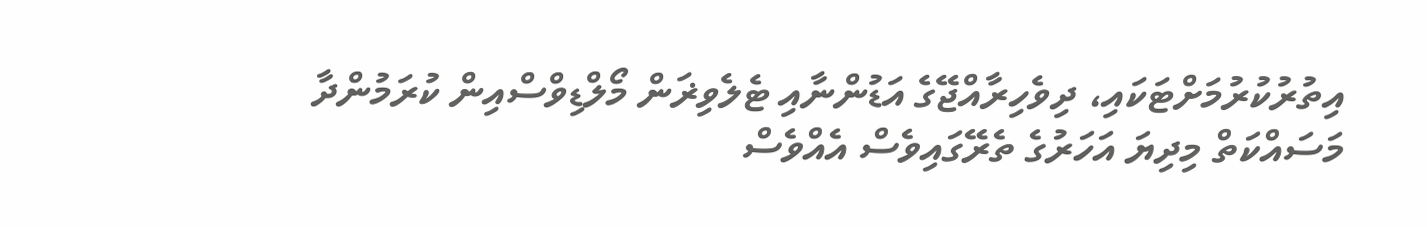އިތުރުކުރުމަށްޓަކައި، ދިވެހިރާއްޖޭގެ އަޑުންނާއި ޓެލެވިޜަން މޯލްޑިވްސްއިން ކުރަމުންދާ މަސައްކަތް މިދިޔަ އަހަރުގެ ތެރޭގައިވެސް އެއްވެސް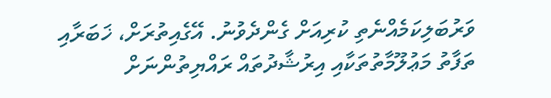ވަރުބަލިކަމެއްނެތި ކުރިއަށް ގެންދެވުނު. އޭގެއިތުރަށް، ޚަބަރާއި ތަފާތު މަޢުލޫމާތުތަކާއި އިރުޝާދުތައް ރައްޔިތުންނަށް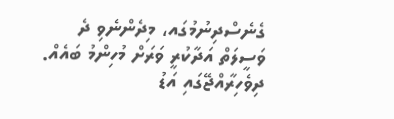ގެނެސްދިނުމުގައ، މިދެންނެވި ދެ ވަސީލަތް އަދާކުރީ ވަރަށް މުހިންމު ބައެއް. ދިވެހިރާއްޖޭގައި އަޑު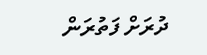ދުރަށް ފަތުރަން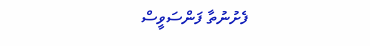ފެށުނުތާ ފަންސަވީސް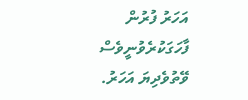އަހަރު ފުރުން ފާހަގަކުރެވުނީވެސް ވޭތުވެދިޔަ އަހަރު.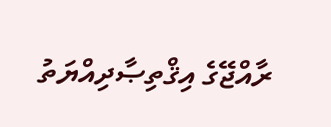ރާއްޖޭގެ އިޤްތިޞާދިއްޔަތު